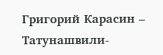Григорий Карасин – Татунашвили-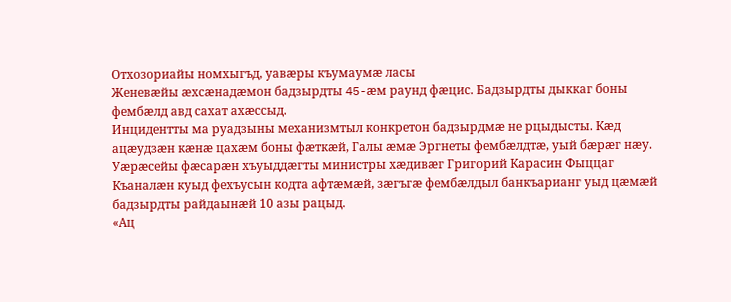Отхозориайы номхыгъд, уавæры къумаумæ ласы
Женевæйы æхсæнадæмон бадзырдты 45-æм раунд фæцис. Бадзырдты дыккаг боны фембæлд авд сахат ахæссыд.
Инцидентты ма руадзыны механизмтыл конкретон бадзырдмæ не рцыдысты. Кæд ацæудзæн кæнæ цахæм боны фæткæй, Галы æмæ Эргнеты фембæлдтæ, уый бæрæг нæу.
Уæрæсейы фæсарæн хъуыддæгты министры хæдивæг Григорий Карасин Фыццаг Къаналæн куыд фехъусын кодта афтæмæй, зæгъгæ фембæлдыл банкъарианг уыд цæмæй бадзырдты райдаынæй 10 азы рацыд.
«Ац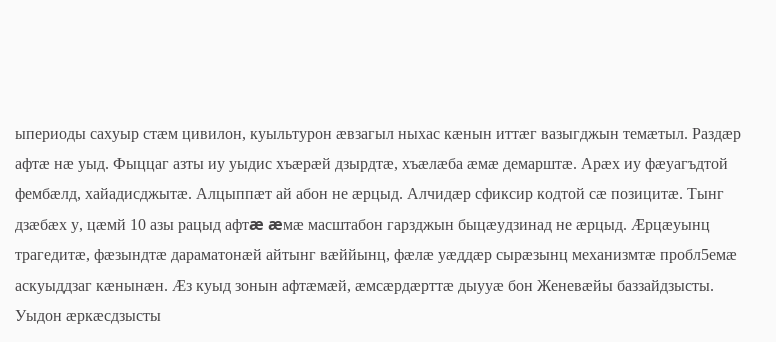ыпериоды сахуыр стæм цивилон, куыльтурон æвзагыл ныхас кæнын иттæг вазыгджын темæтыл. Раздæр афтæ нæ уыд. Фыццаг азты иу уыдис хъæрæй дзырдтæ, хъæлæба æмæ демарштæ. Арæх иу фæуагъдтой фембæлд, хайадисджытæ. Алцыппæт ай абон не æрцыд. Алчидæр сфиксир кодтой сæ позицитæ. Тынг дзæбæх у, цæмй 10 азы рацыд афтæ æмæ масштабон гарзджын быцæудзинад не æрцыд. Æрцæуынц трагедитæ, фæзындтæ дараматонæй айтынг вæййынц, фæлæ уæддæр сырæзынц механизмтæ пробл5емæ аскуыддзаг кæнынæн. Æз куыд зонын афтæмæй, æмсæрдæрттæ дыууæ бон Женевæйы баззайдзысты. Уыдон æркæсдзысты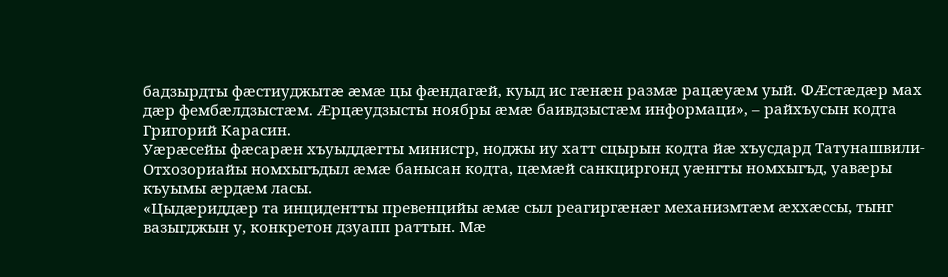бадзырдты фæстиуджытæ æмæ цы фæндагæй, куыд ис гæнæн размæ рацæуæм уый. ФÆстæдæр мах дæр фембæлдзыстæм. Æрцæудзысты ноябры æмæ баивдзыстæм информаци», – райхъусын кодта Григорий Карасин.
Уæрæсейы фæсарæн хъуыддæгты министр, ноджы иу хатт сцырын кодта йæ хъусдард Татунашвили-Отхозориайы номхыгъдыл æмæ банысан кодта, цæмæй санкциргонд уæнгты номхыгъд, уавæры къуымы æрдæм ласы.
«Цыдæриддæр та инцидентты превенцийы æмæ сыл реагиргæнæг механизмтæм æххæссы, тынг вазыгджын у, конкретон дзуапп раттын. Мæ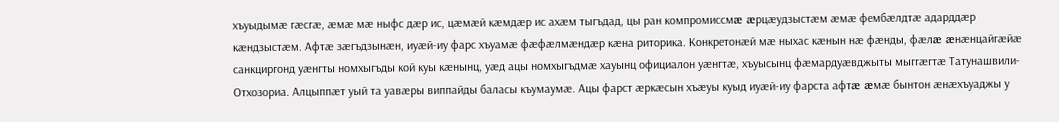хъуыдымæ гæсгæ, æмæ мæ ныфс дæр ис, цæмæй кæмдæр ис ахæм тыгъдад, цы ран компромиссмæ æрцæудзыстæм æмæ фембæлдтæ адарддæр кæндзыстæм. Афтæ зæгъдзынæн, иуæй-иу фарс хъуамæ фæфæлмæндæр кæна риторика. Конкретонæй мæ ныхас кæнын нæ фæнды, фæлæ æнæнцайгæйæ санкциргонд уæнгты номхыгъды кой куы кæнынц, уæд ацы номхыгъдмæ хауынц официалон уæнгтæ, хъуысынц фæмардуæвджыты мыггæгтæ Татунашвили-Отхозориа. Алцыппæт уый та уавæры виппайды баласы къумаумæ. Ацы фарст æркæсын хъæуы куыд иуæй-иу фарста афтæ æмæ бынтон æнæхъуаджы у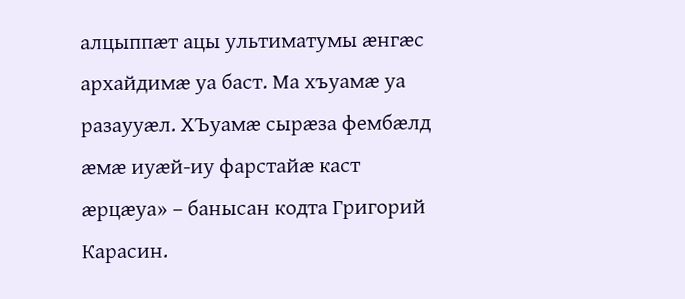алцыппæт ацы ультиматумы æнгæс архайдимæ уа баст. Ма хъуамæ уа разаууæл. ХЪуамæ сырæза фембæлд æмæ иуæй-иу фарстайæ каст æрцæуа» – банысан кодта Григорий Карасин.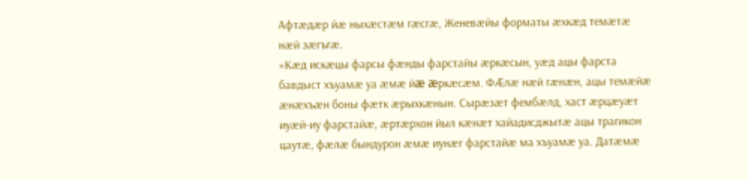Афтæдæр йæ ныхæстæм гæсгæ, Женевæйы форматы æхкæд темæтæ нæй зæгъгæ.
«Кæд искæцы фарсы фæнды фарстайы æркæсын, уæд ацы фарста бавдыст хъуамæ уа æмæ йæ æркæсæм. ФÆлæ нæй гæнæн, ацы темæйæ æнæхъæн боны фæтк æрыхкæнын. Сырæзæт фембæлд, хаст æрцæуæт иуæй-иу фарстайæ, æртæрхон йыл кæнæт хайадисджытæ ацы трагикон цаутæ, фæлæ бындурон æмæ иунæг фарстайæ ма хъуамæ уа. Датæмæ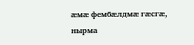æмæ фембæлдмæ гæсгæ, нырма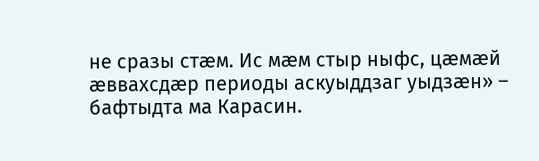не сразы стæм. Ис мæм стыр ныфс, цæмæй æввахсдæр периоды аскуыддзаг уыдзæн» – бафтыдта ма Карасин.